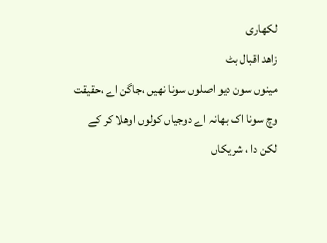لکھاری
زاھد اقبال بٹ
مینوں سون دیو اصلوں سونا نھیں ،جاگن اے ،حقیقت وچ سونا اک بھانہ اے دوجیاں کولوں اوھلا کر کے لکن دا ، شریکاں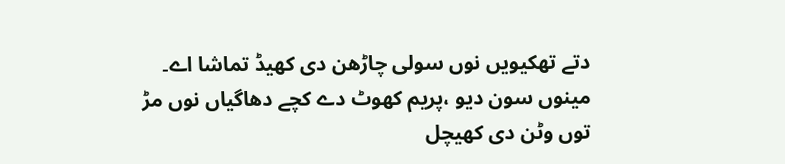دتے تھکیویں نوں سولی چاڑھن دی کھیڈ تماشا اے۔ مینوں سون دیو ،پریم کھوٹ دے کچے دھاگیاں نوں مڑ توں وٹن دی کھیچل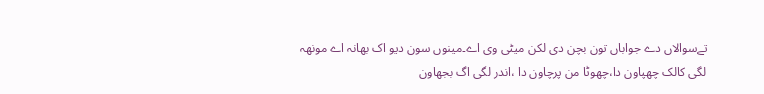تےسوالاں دے جواباں تون بچن دی لکن میٹی وی اے۔مینوں سون دیو اک بھانہ اے مونھہ لگی کالک چھپاون دا،چھوٹا من پرچاون دا ،اندر لگی اگ بجھاون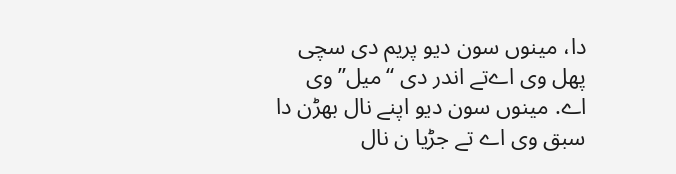دا، مینوں سون دیو پریم دی سچی پھل وی اےتے اندر دی “میل”وی اے. مینوں سون دیو اپنے نال بھڑن دا سبق وی اے تے جڑیا ن نال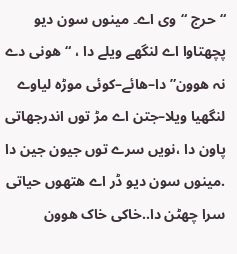“حرج “وی اے۔ مینوں سون دیو پچھتاوا اے لنگھے ویلے دا ، “ھونی دے نہ ھوون” دا–ھائے–کوئی موڑہ لیاوے لنگھیا ویلا–جتن اے مڑ توں اندرجھاتی پاون دا ،نویں سرے توں جیون جین دا .مینوں سون دیو ڈر اے ھتھوں حیاتی سرا چھٹن دا..خاکی خاک ھوون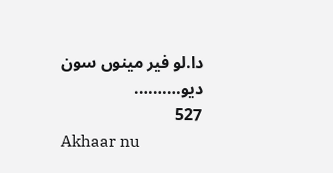دا.لو فیر مینوں سون دیو……….
527
Akhaar nu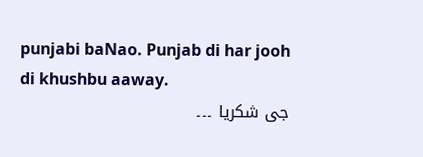punjabi baNao. Punjab di har jooh di khushbu aaway.
جی شکریا ۔۔۔